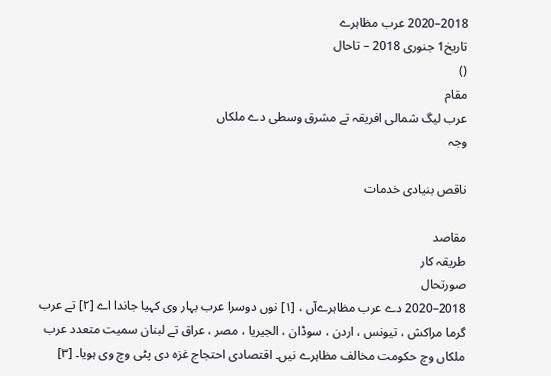2018–2020 عرب مظاہرے
تاریخ1 جنوری 2018 – تاحال
()
مقام
عرب لیگ شمالی افریقہ تے مشرق وسطی دے ملکاں
وجہ

ناقص بنیادی خدمات

مقاصد
طریقہ کار
صورتحال
2018–2020 دے عرب مظاہرےآں ، [۱] نوں دوسرا عرب بہار وی کہیا جاندا اے [۲] تے عرب گرما مراکش ، تیونس ، اردن ، سوڈان ، الجیریا ، مصر ، عراق تے لبنان سمیت متعدد عرب ملکاں وچ حکومت مخالف مظاہرے نيں۔ اقتصادی احتجاج غزہ دی پٹی وچ وی ہويا۔ [۳]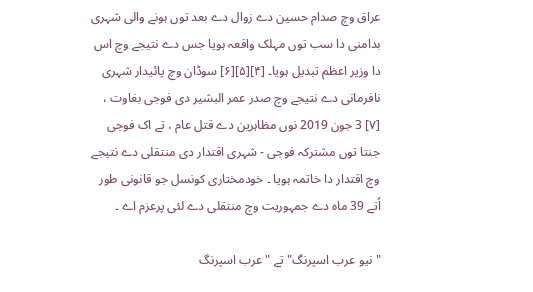عراق وچ صدام حسین دے زوال دے بعد توں ہونے والی شہری بدامنی دا سب توں مہلک واقعہ ہويا جس دے نتیجے وچ اس دا وزیر اعظم تبدیل ہويا۔ [۴][۵][۶] سوڈان وچ پائیدار شہری نافرمانی دے نتیجے وچ صدر عمر البشیر دی فوجی بغاوت ، [۷] 3 جون 2019 نوں مظاہرین دے قتل عام ، تے اک فوجی جنتا توں مشترکہ فوجی - شہری اقتدار دی منتقلی دے نتیجے وچ اقتدار دا خاتمہ ہويا ۔ خودمختاری کونسل جو قانونی طور اُتے 39 ماہ دے جمہوریت وچ منتقلی دے لئی پرعزم اے ۔

"نیو عرب اسپرنگ" تے "عرب اسپرنگ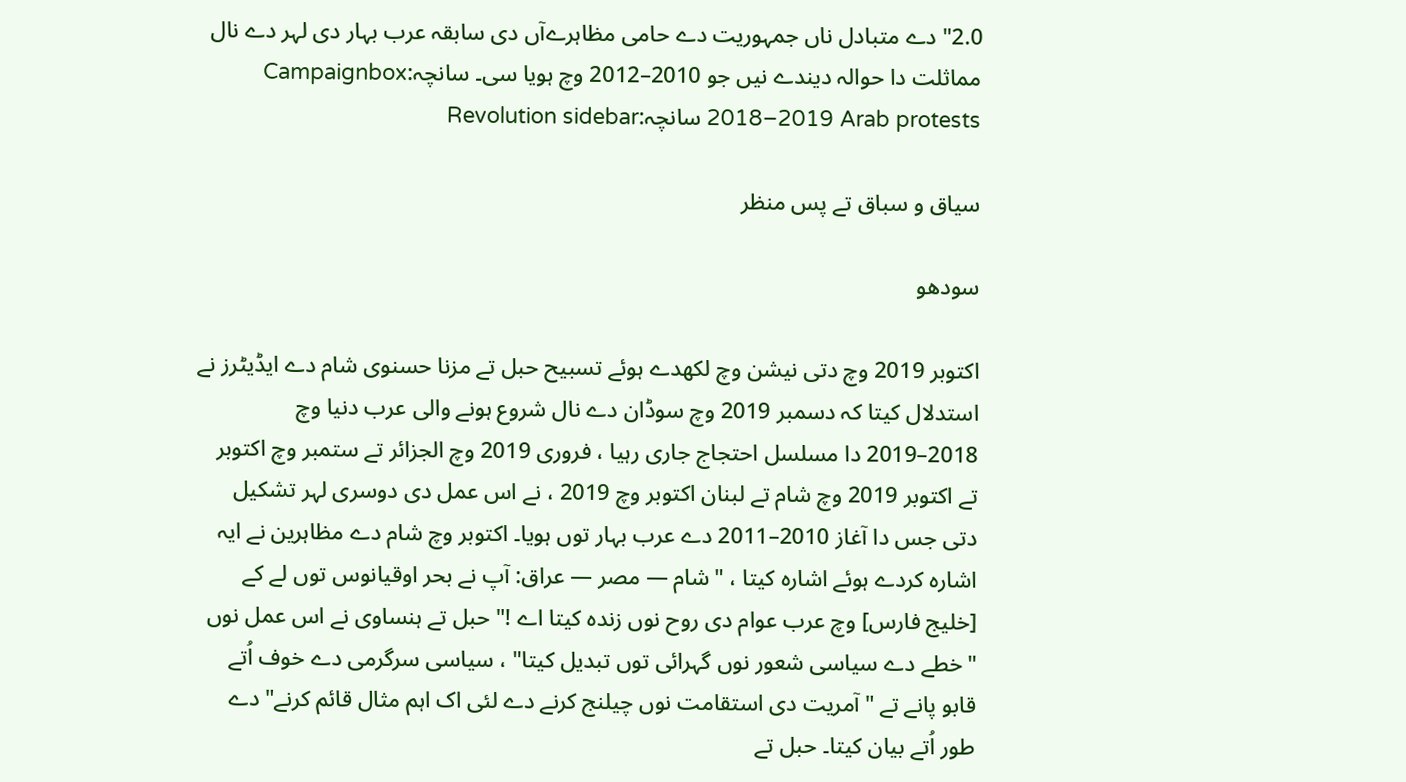2.0" دے متبادل ناں جمہوریت دے حامی مظاہرےآں دی سابقہ عرب بہار دی لہر دے نال مماثلت دا حوالہ دیندے نيں جو 2010–2012 وچ ہويا سی۔ سانچہ:Campaignbox 2018–2019 Arab protests سانچہ:Revolution sidebar

سیاق و سباق تے پس منظر

سودھو

اکتوبر 2019 وچ دتی نیشن وچ لکھدے ہوئے تسبیح حبل تے مزنا حسنوی شام دے ایڈیٹرز نے استدلال کيتا کہ دسمبر 2019 وچ سوڈان دے نال شروع ہونے والی عرب دنیا وچ 2018–2019 دا مسلسل احتجاج جاری رہیا ، فروری 2019 وچ الجزائر تے ستمبر وچ اکتوبر تے اکتوبر 2019 وچ شام تے لبنان اکتوبر وچ 2019 ، نے اس عمل دی دوسری لہر تشکیل دتی جس دا آغاز 2010–2011 دے عرب بہار توں ہويا۔ اکتوبر وچ شام دے مظاہرین نے ایہ اشارہ کردے ہوئے اشارہ کيتا ، "شام — مصر — عراق: آپ نے بحر اوقیانوس توں لے کے [خلیج فارس] وچ عرب عوام دی روح نوں زندہ کيتا اے !" حبل تے ہنساوی نے اس عمل نوں "خطے دے سیاسی شعور نوں گہرائی توں تبدیل کيتا" ، سیاسی سرگرمی دے خوف اُتے قابو پانے تے "آمریت دی استقامت نوں چیلنج کرنے دے لئی اک اہم مثال قائم کرنے" دے طور اُتے بیان کيتا۔ حبل تے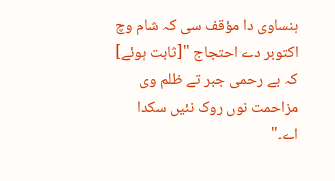ہنساوی دا مؤقف سی کہ شام وچ اکتوبر دے احتجاج "[ثابت ہوئے] کہ بے رحمی جبر تے ظلم وی مزاحمت نوں روک نئيں سکدا اے۔"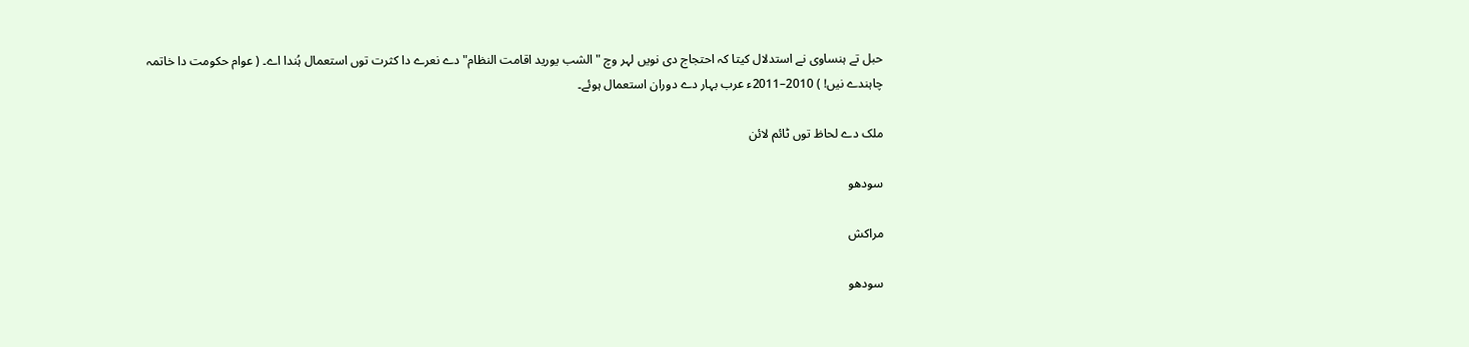حبل تے ہنساوی نے استدلال کيتا کہ احتجاج دی نويں لہر وچ "الشب یورید اقامت النظام" دے نعرے دا کثرت توں استعمال ہُندا اے۔ ( عوام حکومت دا خاتمہ چاہندے نيں! ) 2010–2011ء عرب بہار دے دوران استعمال ہوئے۔

ملک دے لحاظ توں ٹائم لائن

سودھو

مراکش

سودھو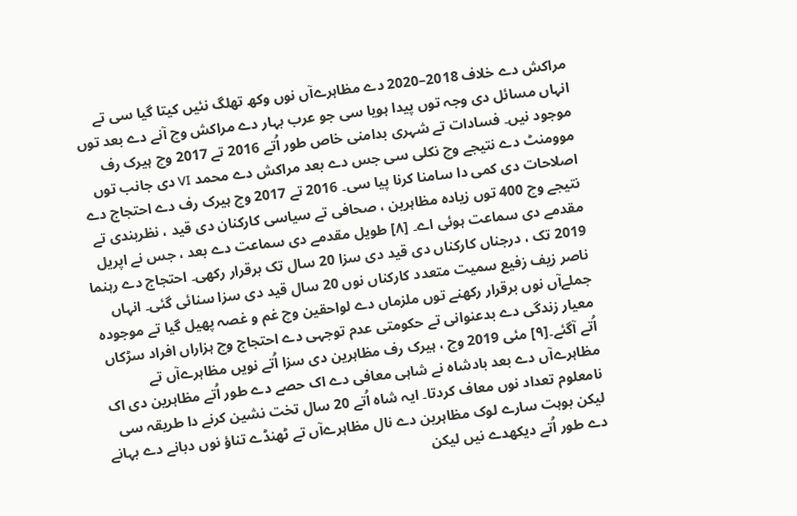مراکش دے خلاف 2018–2020 دے مظاہرےآں نوں وکھ تھلگ نئيں کيتا گیا سی تے انہاں مسائل دی وجہ توں پیدا ہويا سی جو عرب بہار دے مراکش وچ آنے دے بعد توں موجود نيں۔ فسادات تے شہری بدامنی خاص طور اُتے 2016 تے 2017 وچ ہیرک رف موومنٹ دے نتیجے وچ نکلی سی جس دے بعد مراکش دے محمد VI دی جانب توں اصلاحات دی کمی دا سامنا کرنا پيا سی۔ 2016 تے 2017 وچ ہیرک رف دے احتجاج دے نتیجے وچ 400 توں زیادہ مظاہرین ، صحافی تے سیاسی کارکنان دی قید ، نظربندی تے مقدمے دی سماعت ہوئی اے۔ [۸] طویل مقدمے دی سماعت دے بعد ، جس نے اپریل 2019 تک ، درجناں کارکناں دی قید دی سزا 20 سال تک برقرار رکھی۔ احتجاج دے رہنما ناصر زیف زفیع سمیت متعدد کارکناں نوں 20 سال قید دی سزا سنائی گئی۔ انہاں جملےآں نوں برقرار رکھنے توں ملزماں دے لواحقین وچ غم و غصہ پھیل گیا تے موجودہ معیار زندگی دے بدعنوانی تے حکومتی عدم توجہی دے احتجاج وچ ہزاراں افراد سڑکاں اُتے آگئے۔[۹] مئی 2019 وچ ، ہیرک رف مظاہرین دی سزا اُتے نويں مظاہرےآں تے مظاہرےآں دے بعد بادشاہ نے شاہی معافی دے اک حصے دے طور اُتے مظاہرین دی اک نامعلوم تعداد نوں معاف کردتا۔ ایہ شاہ اُتے 20 سال تخت نشین کرنے دا طریقہ سی لیکن بوہت سارے لوک مظاہرین دے نال مظاہرےآں تے ٹھنڈے تناؤ نوں دبانے دے بہانے دے طور اُتے دیکھدے نيں لیکن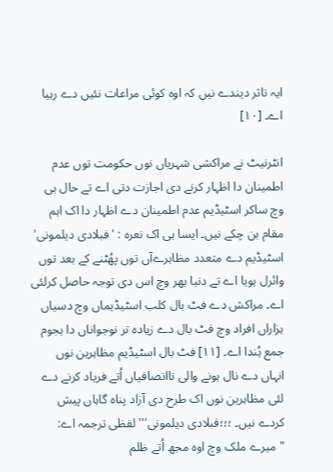ایہ تاثر دیندے نيں کہ اوہ کوئی مراعات نئيں دے رہیا اے۔ [۱۰]

انٹرنیٹ نے مراکشی شہریاں نوں حکومت توں عدم اطمینان دا اظہار کرنے دی اجازت دتی اے تے حال ہی وچ ساکر اسٹیڈیم عدم اطمینان دے اظہار دا اک اہم مقام بن چکے نيں۔ ایسا ہی اک نعرہ : ' فبلادی دیلمونی' اسٹیڈیم دے متعدد مظاہرےآں توں پھُٹنے کے بعد توں وائرل ہويا اے تے دنیا بھر وچ اس دی توجہ حاصل کرلئی اے۔ مراکش دے فٹ بال کلب اسٹیڈیماں وچ دسیاں ہزاراں افراد وچ فٹ بال دے زیادہ تر نوجواناں دا ہجوم جمع ہُندا اے۔ [۱۱] فٹ بال اسٹیڈیم مظاہرین نوں انہاں دے نال ہونے والی ناانصافیاں اُتے فریاد کرنے دے لئی مظاہرین نوں اک طرح دی آزاد پناہ گاہاں پیش کردے نيں۔ ؛؛؛فبلادی دیلمونی'''لفظی ترجمہ اے: "میرے ملک وچ اوہ مجھ اُتے ظلم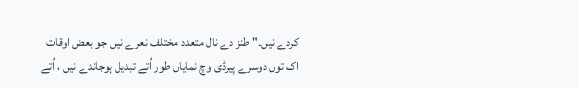کردے نيں۔" طنز دے نال متعدد مختلف نعرے نيں جو بعض اوقات اک توں دوسرے پیرڈی وچ نمایاں طور اُتے تبدیل ہوجاندے نيں ، اُتے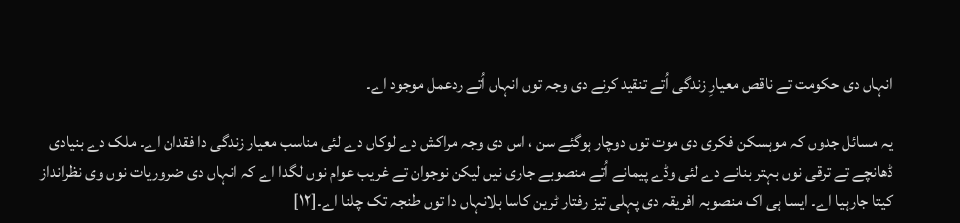انہاں دی حکومت تے ناقص معیارِ زندگی اُتے تنقید کرنے دی وجہ توں انہاں اُتے ردعمل موجود اے۔

یہ مسائل جدوں کہ موہسکن فکری دی موت توں دوچار ہوگئے سن ، اس دی وجہ مراکش دے لوکاں دے لئی مناسب معیار زندگی دا فقدان اے۔ ملک دے بنیادی ڈھانچے تے ترقی نوں بہتر بنانے دے لئی وڈے پیمانے اُتے منصوبے جاری نيں لیکن نوجوان تے غریب عوام نوں لگدا اے کہ انہاں دی ضروریات نوں وی نظرانداز کيتا جارہیا اے۔ ایسا ہی اک منصوبہ افریقہ دی پہلی تیز رفتار ٹرین کاسا بلانہاں دا توں طنجہ تک چلنا اے۔[۱۲]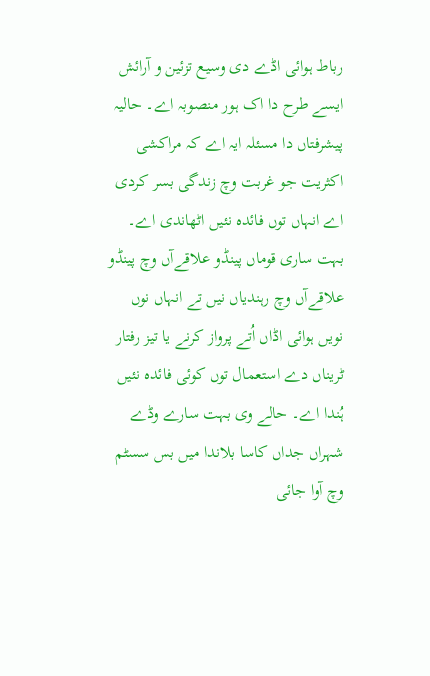رباط ہوائی اڈے دی وسیع تزئین و آرائش ايسے طرح دا اک ہور منصوبہ اے۔ حالیہ پیشرفتاں دا مسئلہ ایہ اے کہ مراکشی اکثریت جو غربت وچ زندگی بسر کردی اے انہاں توں فائدہ نئيں اٹھاندی اے۔ بہت ساری قوماں پینڈو علاقےآں وچ پینڈو علاقےآں وچ رہندیاں نيں تے انہاں نوں نويں ہوائی اڈاں اُتے پرواز کرنے یا تیز رفتار ٹریناں دے استعمال توں کوئی فائدہ نئيں ہُندا اے۔ حالے وی بہت سارے وڈے شہراں جداں کاسا بلاندا ميں بس سسٹم وچ آوا جائی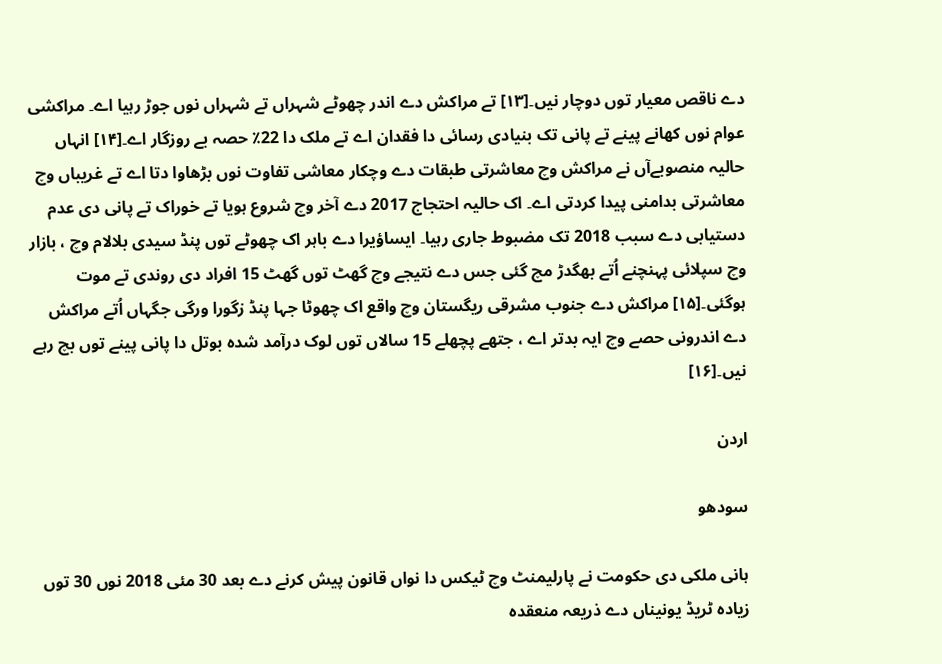دے ناقص معیار توں دوچار نيں۔[۱۳] تے مراکش دے اندر چھوٹے شہراں تے شہراں نوں جوڑ رہیا اے۔ مراکشی عوام نوں کھانے پینے تے پانی تک بنیادی رسائی دا فقدان اے تے ملک دا 22٪ حصہ بے روزگار اے۔[۱۴] انہاں حالیہ منصوبےآں نے مراکش وچ معاشرتی طبقات دے وچکار معاشی تفاوت نوں بڑھاوا دتا اے تے غریباں وچ معاشرتی بدامنی پیدا کردتی اے۔ اک حالیہ احتجاج 2017 دے آخر وچ شروع ہويا تے خوراک تے پانی دی عدم دستیابی دے سبب 2018 تک مضبوط جاری رہیا۔ ایساؤیرا دے باہر اک چھوٹے توں پنڈ سیدی بلالام وچ ، بازار وچ سپلائی پہنچنے اُتے بھگدڑ مچ گئی جس دے نتیجے وچ گھٹ توں گھٹ 15 افراد دی روندی تے موت ہوگئی۔[۱۵] مراکش دے جنوب مشرقی ریگستان وچ واقع اک چھوٹا جہا پنڈ زگورا ورگی جگہاں اُتے مراکش دے اندرونی حصے وچ ایہ بدتر اے ، جتھے پچھلے 15 سالاں توں لوک درآمد شدہ بوتل دا پانی پینے توں بچ رہے نيں۔[۱۶]

اردن

سودھو

ہانی ملکی دی حکومت نے پارلیمنٹ وچ ٹیکس دا نواں قانون پیش کرنے دے بعد 30 مئی 2018 نوں 30 توں زیادہ ٹریڈ یونیناں دے ذریعہ منعقدہ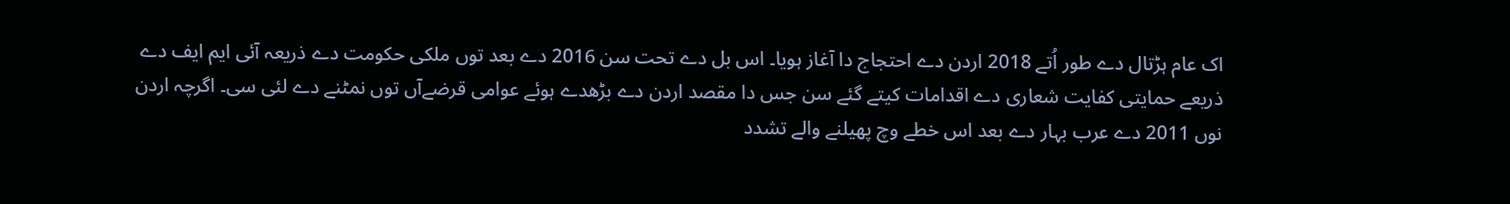اک عام ہڑتال دے طور اُتے 2018 اردن دے احتجاج دا آغاز ہويا۔ اس بل دے تحت سن 2016 دے بعد توں ملکی حکومت دے ذریعہ آئی ایم ایف دے ذریعے حمایتی کفایت شعاری دے اقدامات کیتے گئے سن جس دا مقصد اردن دے بڑھدے ہوئے عوامی قرضےآں توں نمٹنے دے لئی سی۔ اگرچہ اردن نوں 2011 دے عرب بہار دے بعد اس خطے وچ پھیلنے والے تشدد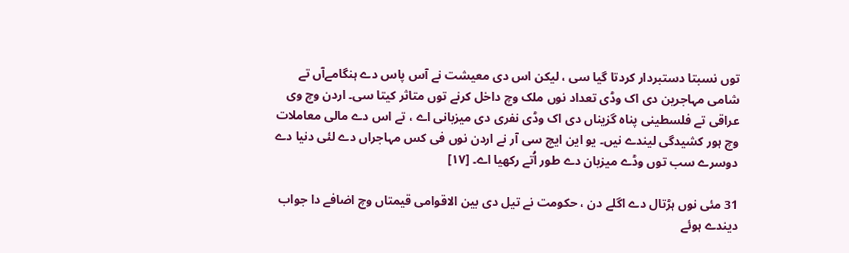توں نسبتا دستبردار کردتا گیا سی ، لیکن اس دی معیشت نے آس پاس دے ہنگامےآں تے شامی مہاجرین دی اک وڈی تعداد نوں ملک وچ داخل کرنے توں متاثر کيتا سی۔ اردن وچ وی عراقی تے فلسطینی پناہ گزیناں دی اک وڈی نفری دی میزبانی اے ، تے اس دے مالی معاملات وچ ہور کشیدگی لیندے نيں۔ یو این ایچ سی آر نے اردن نوں فی کس مہاجراں دے لئی دنیا دے دوسرے سب توں وڈے میزبان دے طور اُتے رکھیا اے۔ [۱۷]

31 مئی نوں ہڑتال دے اگلے دن ، حکومت نے تیل دی بین الاقوامی قیمتاں وچ اضافے دا جواب دیندے ہوئے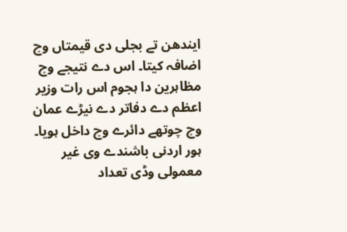ایندھن تے بجلی دی قیمتاں وچ اضافہ کيتا۔ اس دے نتیجے وچ مظاہرین دا ہجوم اس رات وزیر اعظم دے دفاتر دے نیڑے عمان وچ چوتھے دائرے وچ داخل ہويا۔ ہور اردنی باشندے وی غیر معمولی وڈی تعداد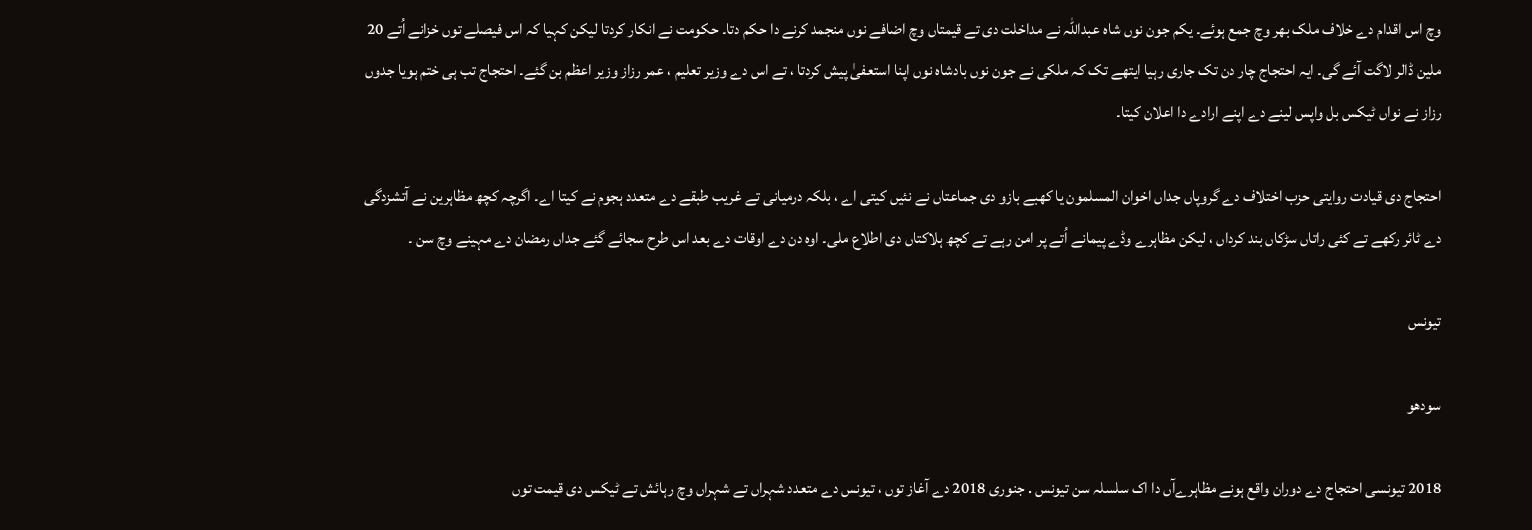وچ اس اقدام دے خلاف ملک بھر وچ جمع ہوئے۔ یکم جون نوں شاہ عبداللہ نے مداخلت دی تے قیمتاں وچ اضافے نوں منجمد کرنے دا حکم دتا۔ حکومت نے انکار کردتا لیکن کہیا کہ اس فیصلے توں خزانے اُتے 20 ملین ڈالر لاگت آئے گی۔ ایہ احتجاج چار دن تک جاری رہیا ایتھے تک کہ ملکی نے جون نوں بادشاہ نوں اپنا استعفیٰ پیش کردتا ، تے اس دے وزیر تعلیم ، عمر رزاز وزیر اعظم بن گئے۔ احتجاج تب ہی ختم ہويا جدوں رزاز نے نواں ٹیکس بل واپس لینے دے اپنے ارادے دا اعلان کيتا۔

احتجاج دی قیادت روايتی حزب اختلاف دے گروپاں جداں اخوان المسلمون یا کھبے بازو دی جماعتاں نے نئيں کيتی اے ، بلکہ درمیانی تے غریب طبقے دے متعدد ہجوم نے کيتا اے۔ اگرچہ کچھ مظاہرین نے آتشزدگی دے ٹائر رکھے تے کئی راتاں سڑکاں بند کرداں ، لیکن مظاہرے وڈے پیمانے اُتے پر امن رہے تے کچھ ہلاکتاں دی اطلاع ملی۔ اوہ دن دے اوقات دے بعد اس طرح سجائے گئے جداں رمضان دے مہینے وچ سن ۔

تیونس

سودھو

2018 تیونسی احتجاج دے دوران واقع ہونے مظاہرےآں دا اک سلسلہ سن تیونس . جنوری 2018 دے آغاز توں ، تیونس دے متعدد شہراں تے شہراں وچ رہائش تے ٹیکس دی قیمت توں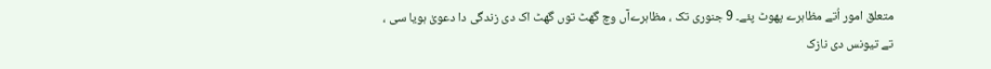متعلق امور اُتے مظاہرے پھوٹ پئے۔ 9 جنوری تک ، مظاہرےآں وچ گھٹ توں گھٹ اک دی زندگی دا دعویٰ ہويا سی ، تے تیونس دی نازک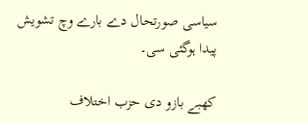سیاسی صورتحال دے بارے وچ تشویش پیدا ہوگئی سی۔

کھبے بازو دی حزب اختلاف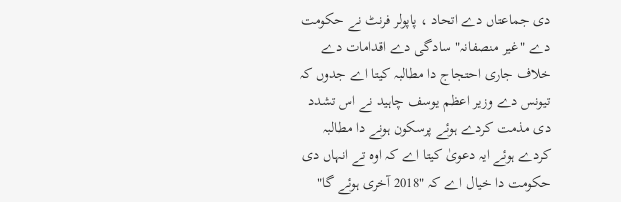دی جماعتاں دے اتحاد ، پاپولر فرنٹ نے حکومت دے "غیر منصفانہ" سادگی دے اقدامات دے خلاف جاری احتجاج دا مطالبہ کيتا اے جدوں کہ تیونس دے وزیر اعظم یوسف چاہید نے اس تشدد دی مذمت کردے ہوئے پرسکون ہونے دا مطالبہ کردے ہوئے ایہ دعویٰ کيتا اے کہ اوہ تے انہاں دی حکومت دا خیال اے کہ "2018 آخری ہوئے گا"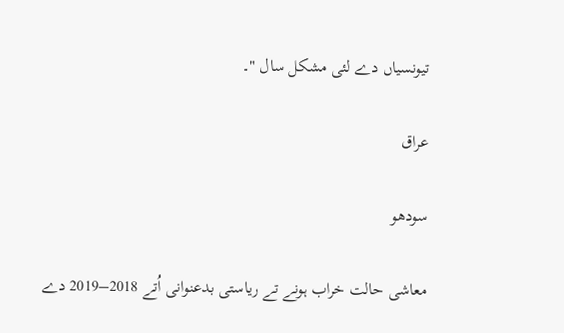تیونسیاں دے لئی مشکل سال "۔

عراق

سودھو

معاشی حالت خراب ہونے تے ریاستی بدعنوانی اُتے 2018–2019 دے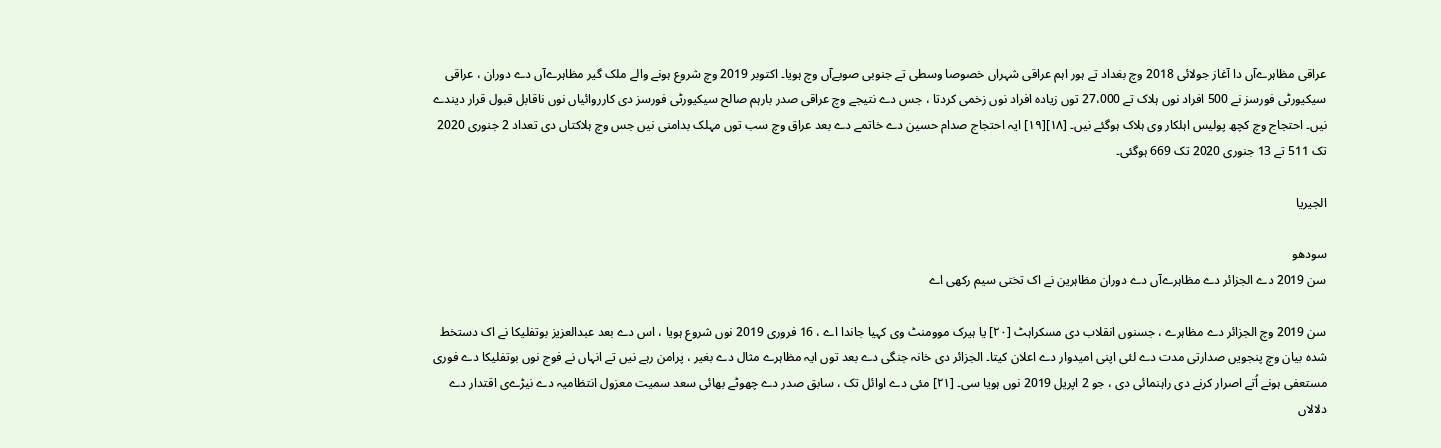عراقی مظاہرےآں دا آغاز جولائی 2018 وچ بغداد تے ہور اہم عراقی شہراں خصوصا وسطی تے جنوبی صوبےآں وچ ہويا۔ اکتوبر 2019 وچ شروع ہونے والے ملک گیر مظاہرےآں دے دوران ، عراقی سیکیورٹی فورسز نے 500 افراد نوں ہلاک تے 27،000 توں زیادہ افراد نوں زخمی کردتا ، جس دے نتیجے وچ عراقی صدر بارہم صالح سیکیورٹی فورسز دی کارروائیاں نوں ناقابل قبول قرار دیندے نيں۔ احتجاج وچ کچھ پولیس اہلکار وی ہلاک ہوگئے نيں۔ [۱۸][۱۹] ایہ احتجاج صدام حسین دے خاتمے دے بعد عراق وچ سب توں مہلک بدامنی نيں جس وچ ہلاکتاں دی تعداد 2 جنوری 2020 تک 511 تے 13 جنوری 2020 تک 669 ہوگئی۔

الجیریا

سودھو
سن 2019 دے الجزائر دے مظاہرےآں دے دوران مظاہرین نے اک تختی سیم رکھی اے

سن 2019 وچ الجزائر دے مظاہرے ، جسنوں انقلاب دی مسکراہٹ [۲۰] یا ہیرک موومنٹ وی کہیا جاندا اے ، 16 فروری 2019 نوں شروع ہويا ، اس دے بعد عبدالعزیز بوتفلیکا نے اک دستخط شدہ بیان وچ پنجويں صدارتی مدت دے لئی اپنی امیدوار دے اعلان کيتا۔ الجزائر دی خانہ جنگی دے بعد توں ایہ مظاہرے مثال دے بغیر ، پرامن رہے نيں تے انہاں نے فوج نوں بوتفلیکا دے فوری مستعفی ہونے اُتے اصرار کرنے دی راہنمائی دی ، جو 2 اپریل 2019 نوں ہويا سی۔ [۲۱] مئی دے اوائل تک ، سابق صدر دے چھوٹے بھائی سعد سمیت معزول انتظامیہ دے نیڑےی اقتدار دے دلالاں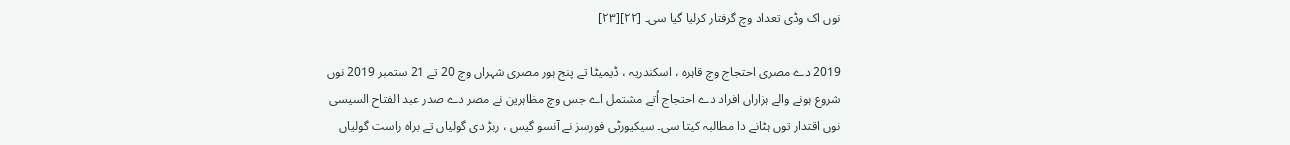نوں اک وڈی تعداد وچ گرفتار کرلیا گیا سی۔ [۲۲][۲۳]

2019 دے مصری احتجاج وچ قاہرہ ، اسکندریہ ، ڈیمیٹا تے پنج ہور مصری شہراں وچ 20 تے 21 ستمبر 2019 نوں شروع ہونے والے ہزاراں افراد دے احتجاج اُتے مشتمل اے جس وچ مظاہرین نے مصر دے صدر عبد الفتاح السیسی نوں اقتدار توں ہٹانے دا مطالبہ کيتا سی۔ سیکیورٹی فورسز نے آنسو گیس ، ربڑ دی گولیاں تے براہ راست گولیاں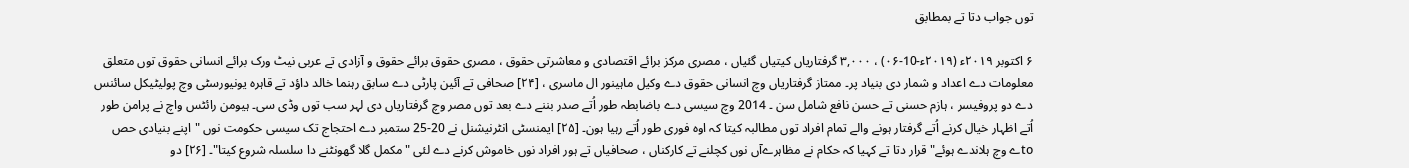توں جواب دتا تے بمطابق

۶ اکتوبر ۲۰۱۹ء (۲۰۱۹ء-10-۰۶) ، ۳,۰۰۰ گرفتاریاں کيتیاں گئیاں ، مصری مرکز برائے اقتصادی و معاشرتی حقوق ، مصری حقوق برائے حقوق و آزادی تے عربی نیٹ ورک برائے انسانی حقوق توں متعلق معلومات دے اعداد و شمار دی بنیاد پر۔ ممتاز گرفتاریاں وچ انسانی حقوق دے وکیل ماہینور ال ماسری ، [۲۴] صحافی تے آئین پارٹی دے سابق رہنما خالد داؤد تے قاہرہ یونیورسٹی وچ پولیٹیکل سائنس دے دو پروفیسر ، ہازم حسنی تے حسن نافع شامل سن ۔ 2014 وچ سیسی دے باضابطہ طور اُتے صدر بننے دے بعد توں مصر وچ گرفتاریاں دی لہر سب توں وڈی سی۔ ہیومن رائٹس واچ نے پرامن طور اُتے اظہار خیال کرنے اُتے گرفتار ہونے والے تمام افراد توں مطالبہ کيتا کہ اوہ فوری طور اُتے رہیا ہون۔ [۲۵] ایمنسٹی انٹرنیشنل نے 20-25 ستمبر دے احتجاج تک سیسی حکومت نوں "اپنے بنیادی حص toے وچ ہلاندے ہوئے" قرار دتا تے کہیا کہ حکام نے مظاہرےآں نوں کچلنے تے کارکناں ، صحافیاں تے ہور افراد نوں خاموش کرنے دے لئی "مکمل گلا گھونٹنے دا سلسلہ شروع کيتا"۔ [۲۶] دو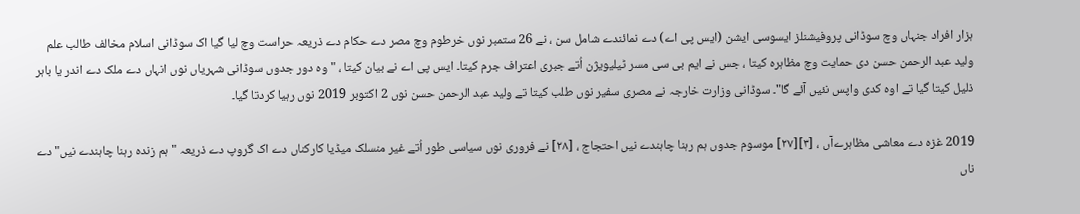ہزار افراد جنہاں وچ سوڈانی پروفیشنلز ایسوسی ایشن (ایس پی اے) دے نمائندے شامل سن ، نے 26 ستمبر نوں خرطوم وچ مصر دے حکام دے ذریعہ حراست وچ لیا گیا اک سوڈانی اسلام مخالف طالب علم ولید عبد الرحمن حسن دی حمایت وچ مظاہرہ کيتا ، جس نے ایم بی سی مسر ٹیلیویژن اُتے جبری اعتراف جرم کيتا۔ ایس پی اے نے بیان کيتا ، "وہ دور جدوں سوڈانی شہریاں نوں انہاں دے ملک دے اندر یا باہر ذلیل کيتا گیا تے اوہ کدی واپس نئيں آئے گا"۔ سوڈانی وزارت خارجہ نے مصری سفیر نوں طلب کيتا تے ولید عبد الرحمن حسن نوں 2 اکتوبر 2019 نوں رہیا کردتا گیا۔

2019 غزہ دے معاشی مظاہرےآں ، [۳][۲۷] موسوم جدوں ہم رہنا چاہندے نيں احتجاج ، [۲۸] نے فروری نوں سیاسی طور اُتے غیر منسلک میڈیا کارکناں دے اک گروپ دے ذریعہ "ہم زندہ رہنا چاہندے نيں" دے ناں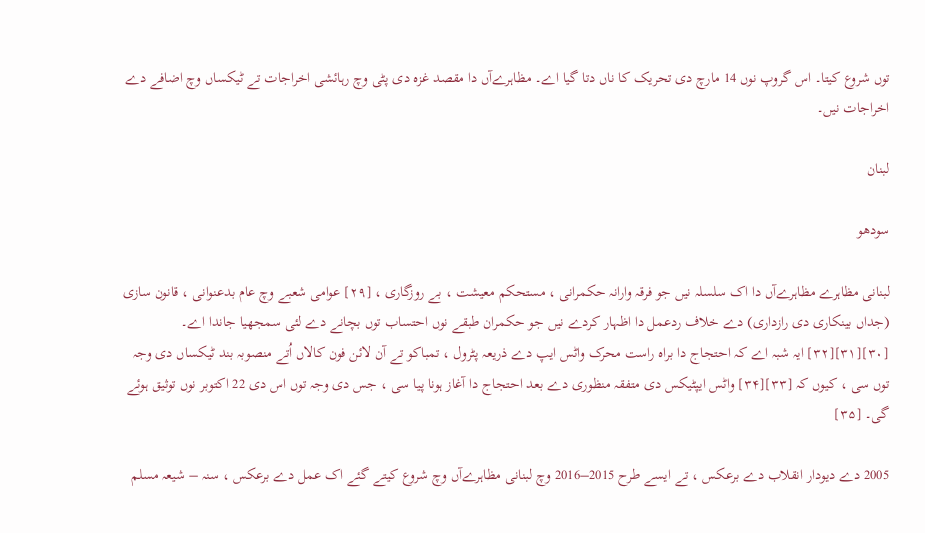توں شروع کيتا۔ اس گروپ نوں 14 مارچ دی تحریک کا ناں دتا گیا اے۔ مظاہرےآں دا مقصد غزہ دی پٹی وچ رہائشی اخراجات تے ٹیکساں وچ اضافے دے اخراجات نيں۔

لبنان

سودھو

لبنانی مظاہرے مظاہرےآں دا اک سلسلہ نيں جو فرقہ وارانہ حکمرانی ، مستحکم معیشت ، بے روزگاری ، [۲۹] عوامی شعبے وچ عام بدعنوانی ، قانون سازی (جداں بینکاری دی رازداری) دے خلاف ردعمل دا اظہار کردے نيں جو حکمران طبقے نوں احتساب توں بچانے دے لئی سمجھیا جاندا اے۔ [۳۰][۳۱][۳۲] ایہ شبہ اے کہ احتجاج دا براہ راست محرک واٹس ایپ دے ذریعہ پٹرول ، تمباکو تے آن لائن فون کالاں اُتے منصوبہ بند ٹیکساں دی وجہ توں سی ، کیوں کہ [۳۳][۳۴] واٹس ایپٹیکس دی متفقہ منظوری دے بعد احتجاج دا آغاز ہونا پيا سی ، جس دی وجہ توں اس دی 22 اکتوبر نوں توثیق ہوئے گی۔ [۳۵]

2005 دے دیودار انقلاب دے برعکس ، تے ايسے طرح 2015–2016 وچ لبنانی مظاہرےآں وچ شروع کیتے گئے اک عمل دے برعکس ، سنہ – شیعہ مسلم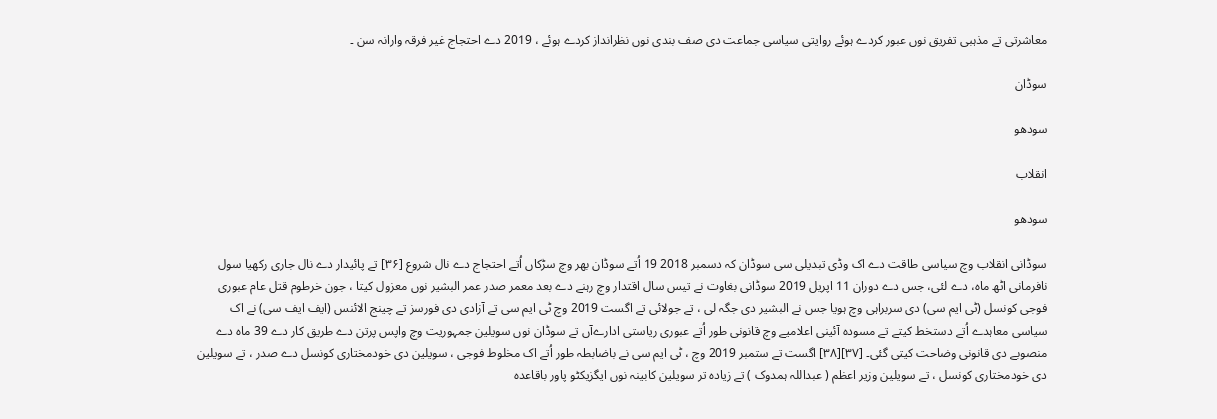معاشرتی تے مذہبی تفریق نوں عبور کردے ہوئے روايتی سیاسی جماعت دی صف بندی نوں نظرانداز کردے ہوئے ، 2019 دے احتجاج غیر فرقہ وارانہ سن ۔

سوڈان

سودھو

انقلاب

سودھو

سوڈانی انقلاب وچ سیاسی طاقت دے اک وڈی تبدیلی سی سوڈان کہ دسمبر 2018 19 اُتے سوڈان بھر وچ سڑکاں اُتے احتجاج دے نال شروع [۳۶] تے پائیدار دے نال جاری رکھیا سول نافرمانی اٹھ ماہ، دے لئی، جس دے دوران 11 اپریل 2019 سوڈانی بغاوت نے تیس سال اقتدار وچ رہنے دے بعد معمر صدر عمر البشیر نوں معزول کيتا ، جون خرطوم قتل عام عبوری فوجی کونسل (ٹی ایم سی) دی سربراہی وچ ہويا جس نے البشیر دی جگہ لی ، تے جولائی تے اگست 2019 وچ ٹی ایم سی تے آزادی دی فورسز تے چینج الائنس (ایف ایف سی) نے اک سیاسی معاہدے اُتے دستخط کیتے تے مسودہ آئینی اعلامیے وچ قانونی طور اُتے عبوری ریاستی ادارےآں تے سوڈان نوں سویلین جمہوریت وچ واپس پرتن دے طریق کار دے 39 ماہ دے منصوبے دی قانونی وضاحت کيتی گئی۔ [۳۷][۳۸] اگست تے ستمبر 2019 وچ ، ٹی ایم سی نے باضابطہ طور اُتے اک مخلوط فوجی ، سویلین دی خودمختاری کونسل دے صدر ، تے سویلین دی خودمختاری کونسل ، تے سویلین وزیر اعظم ( عبداللہ ہمدوک ) تے زیادہ تر سویلین کابینہ نوں ایگزیکٹو پاور باقاعدہ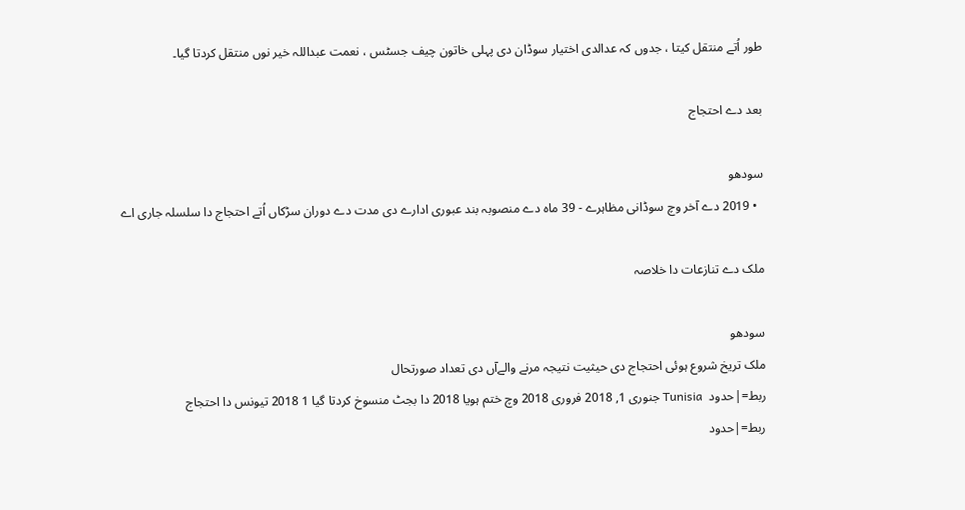طور اُتے منتقل کيتا ، جدوں کہ عدالدی اختیار سوڈان دی پہلی خاتون چیف جسٹس ، نعمت عبداللہ خیر نوں منتقل کردتا گیا۔

بعد دے احتجاج

سودھو
  • 2019 دے آخر وچ سوڈانی مظاہرے - 39 ماہ دے منصوبہ بند عبوری ادارے دی مدت دے دوران سڑکاں اُتے احتجاج دا سلسلہ جاری اے

ملک دے تنازعات دا خلاصہ

سودھو
ملک تریخ شروع ہوئی احتجاج دی حیثیت نتیجہ مرنے والےآں دی تعداد صورتحال
ربط=|حدود  Tunisia جنوری 1, 2018 فروری 2018 وچ ختم ہويا 2018 دا بجٹ منسوخ کردتا گیا 1 2018 تیونس دا احتجاج
ربط=|حدود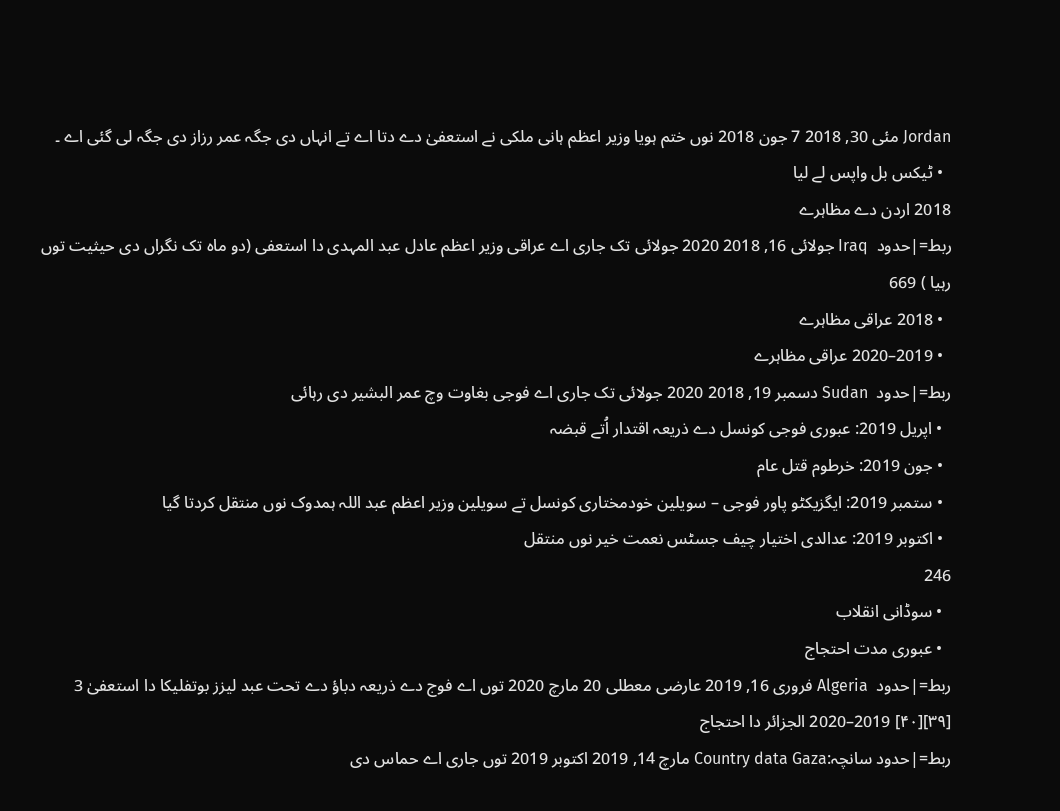Jordan مئی 30, 2018 7 جون 2018 نوں ختم ہويا وزیر اعظم ہانی ملکی نے استعفیٰ دے دتا اے تے انہاں دی جگہ عمر رزاز دی جگہ لی گئی اے ۔
  • ٹیکس بل واپس لے لیا
2018 اردن دے مظاہرے
ربط=|حدود  Iraq جولائی 16, 2018 2020 جولائی تک جاری اے عراقی وزیر اعظم عادل عبد المہدی دا استعفی (دو ماہ تک نگراں دی حیثیت توں رہیا ) 669
  • 2018 عراقی مظاہرے
  • 2019–2020 عراقی مظاہرے
ربط=|حدود  Sudan دسمبر 19, 2018 2020 جولائی تک جاری اے فوجی بغاوت وچ عمر البشیر دی رہائی
  • اپریل 2019: عبوری فوجی کونسل دے ذریعہ اقتدار اُتے قبضہ
  • جون 2019: خرطوم قتل عام
  • ستمبر 2019: ایگزیکٹو پاور فوجی – سویلین خودمختاری کونسل تے سویلین وزیر اعظم عبد اللہ ہمدوک نوں منتقل کردتا گیا
  • اکتوبر 2019: عدالدی اختیار چیف جسٹس نعمت خیر نوں منتقل
246
  • سوڈانی انقلاب
  • عبوری مدت احتجاج
ربط=|حدود  Algeria فروری 16, 2019 عارضی معطلی 20 مارچ 2020 توں اے فوج دے ذریعہ دباؤ دے تحت عبد لیزز بوتفلیکا دا استعفیٰ 3 [۳۹][۴۰] 2019–2020 الجزائر دا احتجاج
ربط=|حدود سانچہ:Country data Gaza مارچ 14, 2019 اکتوبر 2019 توں جاری اے حماس دی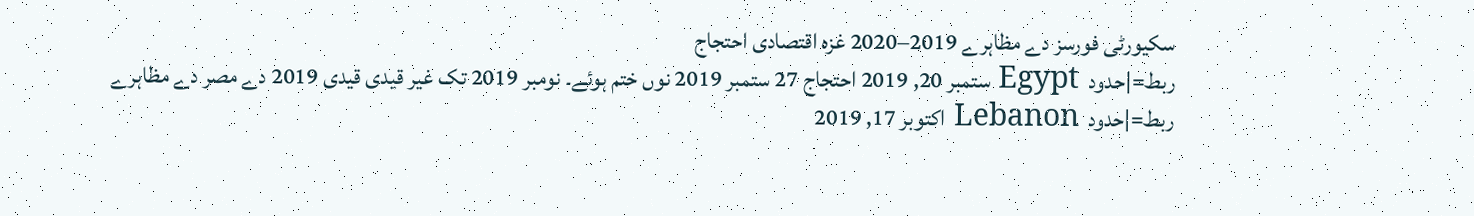سکیورٹی فورسز دے مظاہرے 2019–2020 غزہ اقتصادی احتجاج
ربط=|حدود  Egypt ستمبر 20, 2019 احتجاج 27 ستمبر 2019 نوں ختم ہوئے۔ نومبر 2019 تک غیر قیدی قیدی 2019 دے مصر دے مظاہرے
ربط=|حدود  Lebanon اکتوبر 17, 2019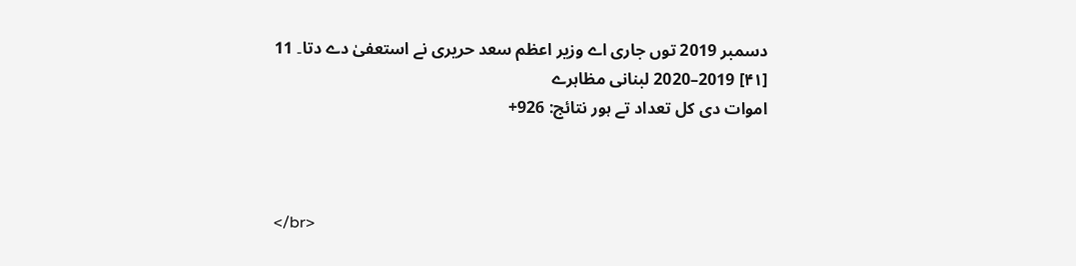دسمبر 2019 توں جاری اے وزیر اعظم سعد حریری نے استعفیٰ دے دتا۔ 11 [۴۱] 2019–2020 لبنانی مظاہرے
اموات دی کل تعداد تے ہور نتائج: 926+



</br>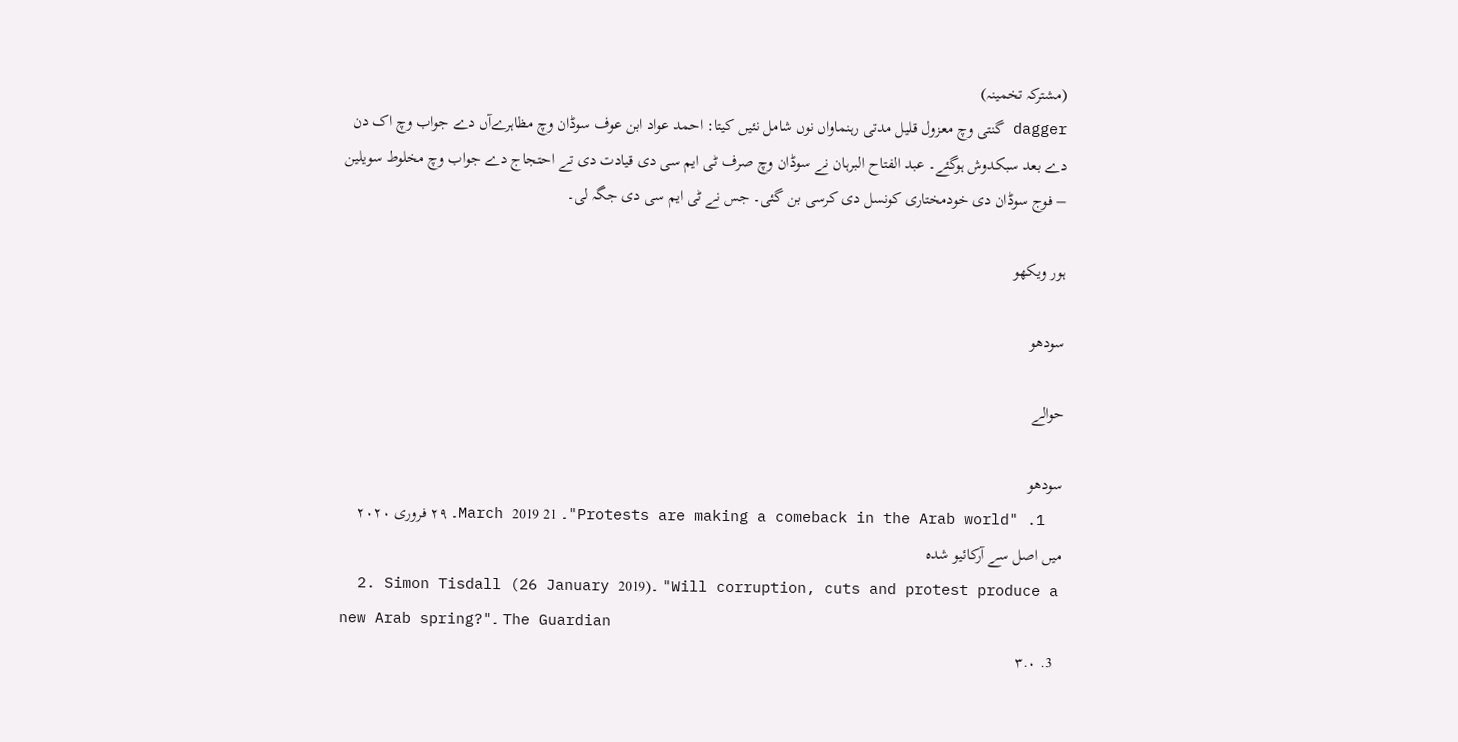(مشترکہ تخمینہ)
dagger گنتی وچ معزول قلیل مدتی رہنماواں نوں شامل نئيں کيتا: احمد عواد ابن عوف سوڈان وچ مظاہرےآں دے جواب وچ اک دن دے بعد سبکدوش ہوگئے۔ عبد الفتاح البرہان نے سوڈان وچ صرف ٹی ایم سی دی قیادت دی تے احتجاج دے جواب وچ مخلوط سویلین – فوج سوڈان دی خودمختاری کونسل دی کرسی بن گئی۔ جس نے ٹی ایم سی دی جگہ لی۔

ہور ویکھو

سودھو

حوالے

سودھو
  1. "Protests are making a comeback in the Arab world"۔ 21 March 2019۔ ۲۹ فروری ۲۰۲۰ میں اصل سے آرکائیو شدہ
  2. Simon Tisdall (26 January 2019)۔ "Will corruption, cuts and protest produce a new Arab spring?"۔ The Guardian
  3. ۳.۰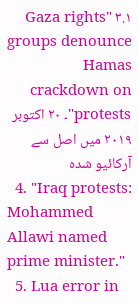۳.۱ "Gaza rights groups denounce Hamas crackdown on protests"۔ ۲۰ اکتوبر ۲۰۱۹ میں اصل سے آرکائیو شدہ
  4. "Iraq protests: Mohammed Allawi named prime minister."
  5. Lua error in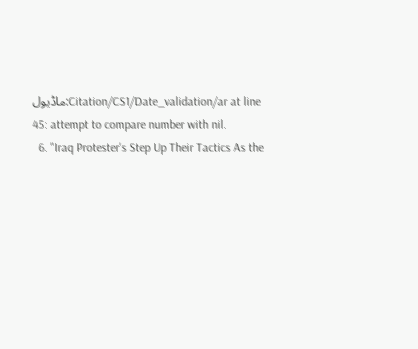ماڈیول:Citation/CS1/Date_validation/ar at line 45: attempt to compare number with nil.
  6. "Iraq Protester's Step Up Their Tactics As the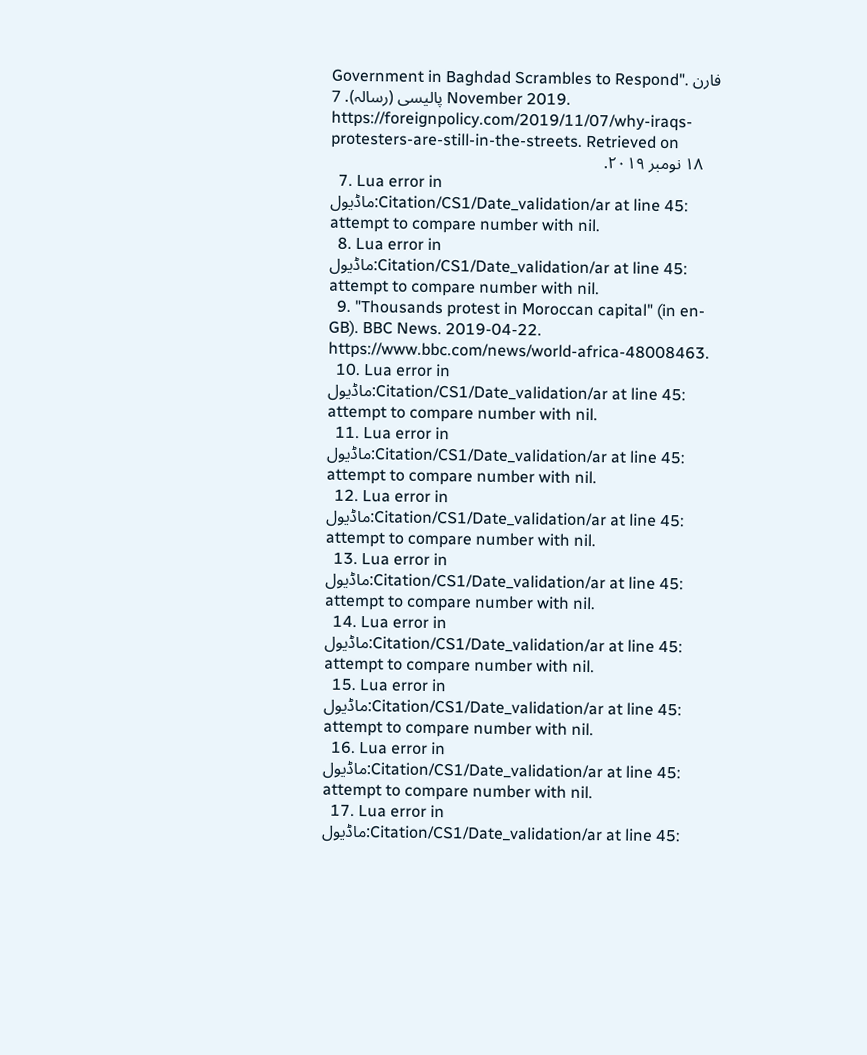Government in Baghdad Scrambles to Respond". فارن پالیسی (رسالہ). 7 November 2019. https://foreignpolicy.com/2019/11/07/why-iraqs-protesters-are-still-in-the-streets. Retrieved on
    ۱۸ نومبر ۲۰۱۹.
  7. Lua error in ماڈیول:Citation/CS1/Date_validation/ar at line 45: attempt to compare number with nil.
  8. Lua error in ماڈیول:Citation/CS1/Date_validation/ar at line 45: attempt to compare number with nil.
  9. "Thousands protest in Moroccan capital" (in en-GB). BBC News. 2019-04-22. https://www.bbc.com/news/world-africa-48008463.
  10. Lua error in ماڈیول:Citation/CS1/Date_validation/ar at line 45: attempt to compare number with nil.
  11. Lua error in ماڈیول:Citation/CS1/Date_validation/ar at line 45: attempt to compare number with nil.
  12. Lua error in ماڈیول:Citation/CS1/Date_validation/ar at line 45: attempt to compare number with nil.
  13. Lua error in ماڈیول:Citation/CS1/Date_validation/ar at line 45: attempt to compare number with nil.
  14. Lua error in ماڈیول:Citation/CS1/Date_validation/ar at line 45: attempt to compare number with nil.
  15. Lua error in ماڈیول:Citation/CS1/Date_validation/ar at line 45: attempt to compare number with nil.
  16. Lua error in ماڈیول:Citation/CS1/Date_validation/ar at line 45: attempt to compare number with nil.
  17. Lua error in ماڈیول:Citation/CS1/Date_validation/ar at line 45: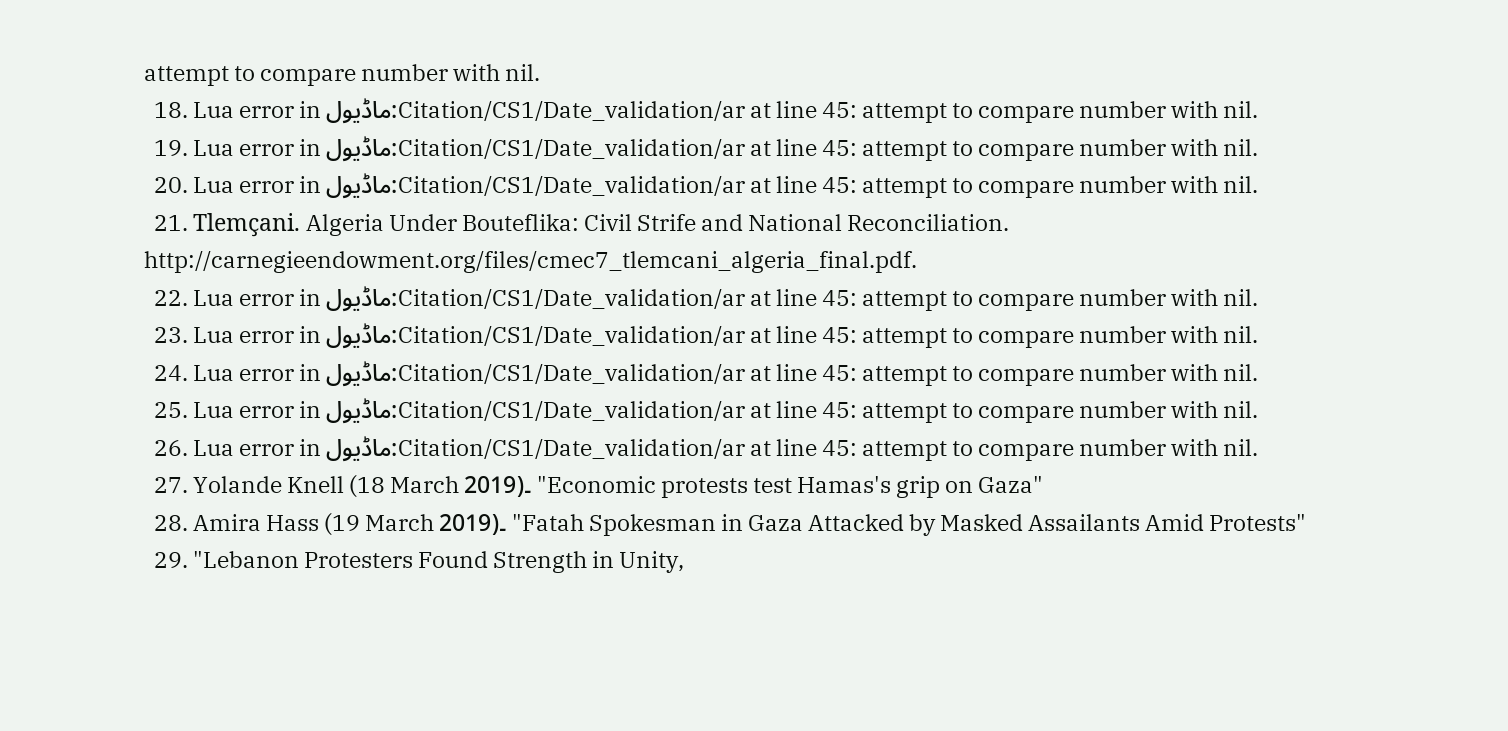attempt to compare number with nil.
  18. Lua error in ماڈیول:Citation/CS1/Date_validation/ar at line 45: attempt to compare number with nil.
  19. Lua error in ماڈیول:Citation/CS1/Date_validation/ar at line 45: attempt to compare number with nil.
  20. Lua error in ماڈیول:Citation/CS1/Date_validation/ar at line 45: attempt to compare number with nil.
  21. Tlemçani. Algeria Under Bouteflika: Civil Strife and National Reconciliation. http://carnegieendowment.org/files/cmec7_tlemcani_algeria_final.pdf.
  22. Lua error in ماڈیول:Citation/CS1/Date_validation/ar at line 45: attempt to compare number with nil.
  23. Lua error in ماڈیول:Citation/CS1/Date_validation/ar at line 45: attempt to compare number with nil.
  24. Lua error in ماڈیول:Citation/CS1/Date_validation/ar at line 45: attempt to compare number with nil.
  25. Lua error in ماڈیول:Citation/CS1/Date_validation/ar at line 45: attempt to compare number with nil.
  26. Lua error in ماڈیول:Citation/CS1/Date_validation/ar at line 45: attempt to compare number with nil.
  27. Yolande Knell (18 March 2019)۔ "Economic protests test Hamas's grip on Gaza"
  28. Amira Hass (19 March 2019)۔ "Fatah Spokesman in Gaza Attacked by Masked Assailants Amid Protests"
  29. "Lebanon Protesters Found Strength in Unity,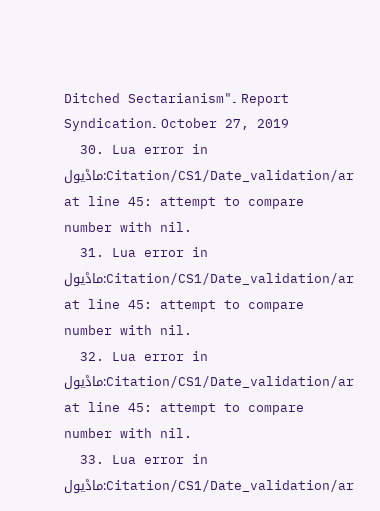Ditched Sectarianism"۔ Report Syndication۔ October 27, 2019
  30. Lua error in ماڈیول:Citation/CS1/Date_validation/ar at line 45: attempt to compare number with nil.
  31. Lua error in ماڈیول:Citation/CS1/Date_validation/ar at line 45: attempt to compare number with nil.
  32. Lua error in ماڈیول:Citation/CS1/Date_validation/ar at line 45: attempt to compare number with nil.
  33. Lua error in ماڈیول:Citation/CS1/Date_validation/ar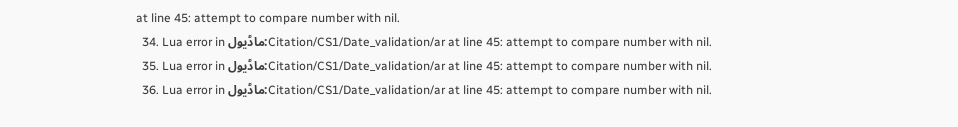at line 45: attempt to compare number with nil.
  34. Lua error in ماڈیول:Citation/CS1/Date_validation/ar at line 45: attempt to compare number with nil.
  35. Lua error in ماڈیول:Citation/CS1/Date_validation/ar at line 45: attempt to compare number with nil.
  36. Lua error in ماڈیول:Citation/CS1/Date_validation/ar at line 45: attempt to compare number with nil.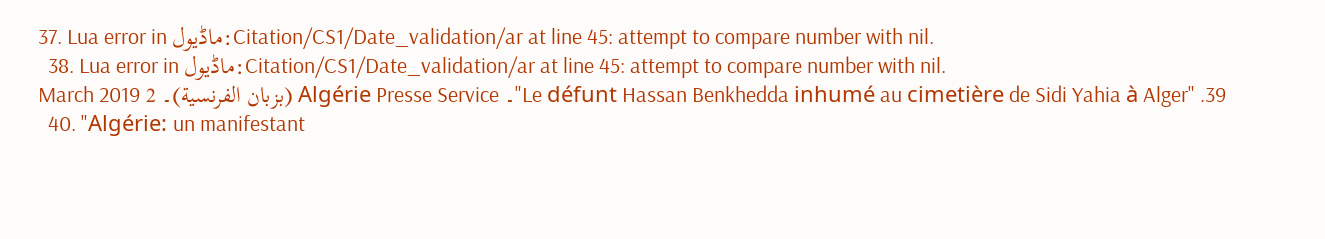37. Lua error in ماڈیول:Citation/CS1/Date_validation/ar at line 45: attempt to compare number with nil.
  38. Lua error in ماڈیول:Citation/CS1/Date_validation/ar at line 45: attempt to compare number with nil.
  39. "Le défunt Hassan Benkhedda inhumé au cimetière de Sidi Yahia à Alger"۔ Algérie Presse Service (بزبان الفرنسية)۔ 2 March 2019
  40. "Algérie: un manifestant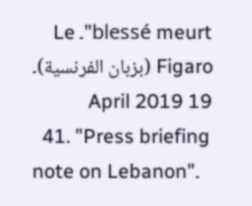blessé meurt"۔ Le Figaro (بزبان الفرنسية)۔ 19 April 2019
  41. "Press briefing note on Lebanon"۔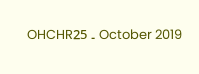OHCHR۔ 25 October 2019